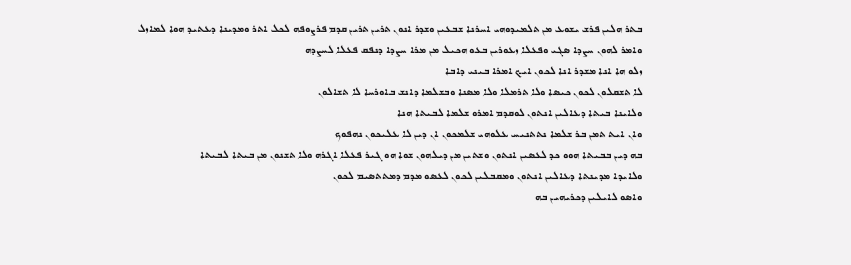ܒܬܪ ܗܠܝܢ ܦܪܫ ܝܫܘܥ ܡܢ ܬܠܡܝܕܘܗܝ ܐܚܪܢܐ ܫܒܥܝܢ ܘܫܕܪ ܐܢܘܢ ܬܪܝܢ ܬܪܝܢ ܩܕܡ ܦܪܨܘܦܗ ܠܟܠ ܐܬܪ ܘܡܕܝܢܐ ܕܥܬܝܕ ܗܘܐ ܠܡܐܙܠ
ܘܐܡܪ ܠܗܘܢ ܚܨܕܐ ܤܓܝ ܘܦܥܠܐ ܙܥܘܪܝܢ ܒܥܘ ܗܟܝܠ ܡܢ ܡܪܐ ܚܨܕܐ ܕܢܦܩ ܦܥܠܐ ܠܚܨܕܗ
ܙܠܘ ܗܐ ܐܢܐ ܡܫܕܪ ܐܢܐ ܠܟܘܢ ܐܝܟ ܐܡܪܐ ܒܝܢܝ ܕܐܒܐ
ܠܐ ܬܫܩܠܘܢ ܠܟܘܢ ܟܝܤܐ ܘܠܐ ܬܪܡܠܐ ܘܠܐ ܡܤܢܐ ܘܒܫܠܡܐ ܕܐܢܫ ܒܐܘܪܚܐ ܠܐ ܬܫܐܠܘܢ
ܘܠܐܝܢܐ ܒܝܬܐ ܕܥܐܠܝܢ ܐܢܬܘܢ ܠܘܩܕܡ ܐܡܪܘ ܫܠܡܐ ܠܒܝܬܐ ܗܢܐ
ܘܐܢ ܐܝܬ ܬܡܢ ܒܪ ܫܠܡܐ ܢܬܬܢܝܚ ܥܠܘܗܝ ܫܠܡܟܘܢ ܐܢ ܕܝܢ ܠܐ ܥܠܝܟܘܢ ܢܗܦܘܟ
ܒܗ ܕܝܢ ܒܒܝܬܐ ܗܘܘ ܟܕ ܠܥܤܝܢ ܐܢܬܘܢ ܘܫܬܝܢ ܡܢ ܕܝܠܗܘܢ ܫܘܐ ܗܘ ܓܝܪ ܦܥܠܐ ܐܓܪܗ ܘܠܐ ܬܫܢܘܢ ܡܢ ܒܝܬܐ ܠܒܝܬܐ
ܘܠܐܝܕܐ ܡܕܝܢܬܐ ܕܥܐܠܝܢ ܐܢܬܘܢ ܘܡܩܒܠܝܢ ܠܟܘܢ ܠܥܤܘ ܡܕܡ ܕܡܬܬܤܝܡ ܠܟܘܢ
ܘܐܤܘ ܠܐܝܠܝܢ ܕܟܪܝܗܝܢ ܒܗ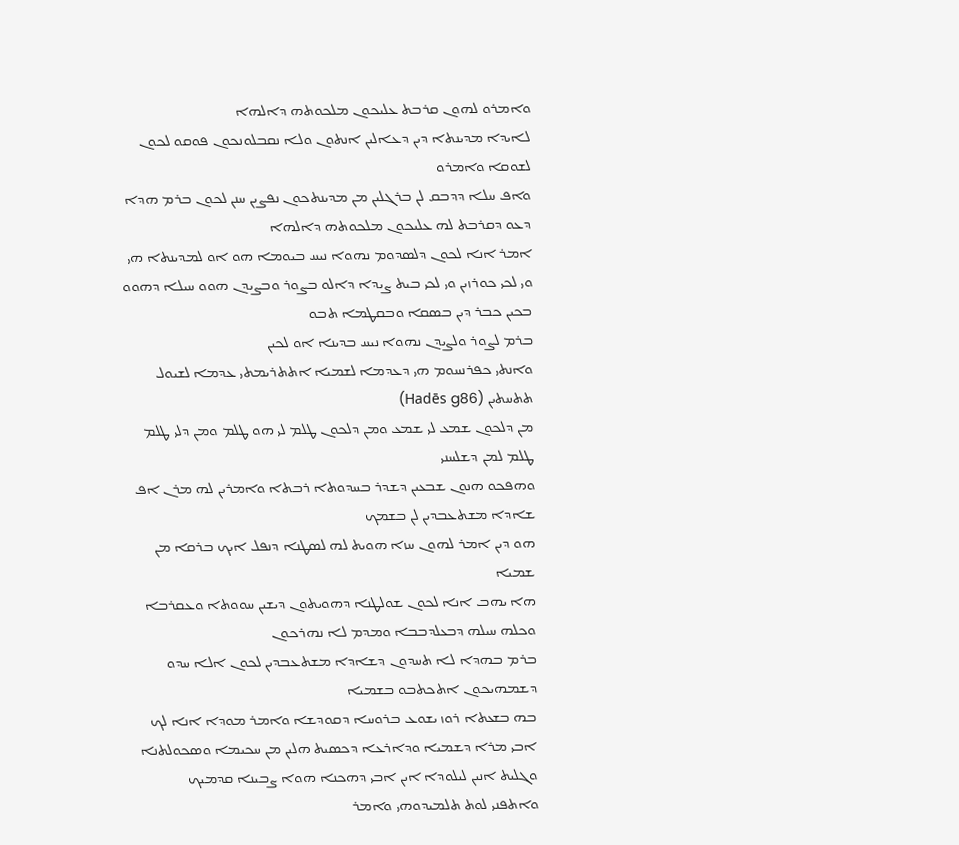ܘܐܡܪܘ ܠܗܘܢ ܩܪܒܬ ܥܠܝܟܘܢ ܡܠܟܘܬܗ ܕܐܠܗܐ
ܠܐܝܕܐ ܡܕܝܢܬܐ ܕܝܢ ܕܥܐܠܝܢ ܐܢܬܘܢ ܘܠܐ ܢܩܒܠܘܢܟܘܢ ܦܘܩܘ ܠܟܘܢ ܠܫܘܩܐ ܘܐܡܪܘ
ܘܐܦ ܚܠܐ ܕܕܒܩ ܠܢ ܒܪܓܠܝܢ ܡܢ ܡܕܝܢܬܟܘܢ ܢܦܨܝܢ ܚܢܢ ܠܟܘܢ ܒܪܡ ܗܕܐ ܕܥܘ ܕܩܪܒܬ ܠܗ ܥܠܝܟܘܢ ܡܠܟܘܬܗ ܕܐܠܗܐ
ܐܡܪ ܐܢܐ ܠܟܘܢ ܕܠܤܕܘܡ ܢܗܘܐ ܢܝܚ ܒܝܘܡܐ ܗܘ ܐܘ ܠܡܕܝܢܬܐ ܗܝ
ܘܝ ܠܟܝ ܟܘܪܙܝܢ ܘܝ ܠܟܝ ܒܝܬ ܨܝܕܐ ܕܐܠܘ ܒܨܘܪ ܘܒܨܝܕܢ ܗܘܘ ܚܝܠܐ ܕܗܘܘ ܒܟܝܢ ܟܒܪ ܕܝܢ ܒܤܩܐ ܘܒܩܛܡܐ ܬܒܘ
ܒܪܡ ܠܨܘܪ ܘܠܨܝܕܢ ܢܗܘܐ ܢܝܚ ܒܕܝܢܐ ܐܘ ܠܟܝܢ
ܘܐܢܬܝ ܟܦܪܢܚܘܡ ܗܝ ܕܥܕܡܐ ܠܫܡܝܐ ܐܬܬܪܝܡܬܝ ܥܕܡܐ ܠܫܝܘܠ ܬܬܚܬܝܢ (Hadēs g86)
ܡܢ ܕܠܟܘܢ ܫܡܥ ܠܝ ܫܡܥ ܘܡܢ ܕܠܟܘܢ ܛܠܡ ܠܝ ܗܘ ܛܠܡ ܘܡܢ ܕܠܝ ܛܠܡ ܛܠܡ ܠܡܢ ܕܫܠܚܢܝ
ܘܗܦܟܘ ܗܢܘܢ ܫܒܥܝܢ ܕܫܕܪ ܒܚܕܘܬܐ ܪܒܬܐ ܘܐܡܪܝܢ ܠܗ ܡܪܢ ܐܦ ܫܐܕܐ ܡܫܬܥܒܕܝܢ ܠܢ ܒܫܡܟ
ܗܘ ܕܝܢ ܐܡܪ ܠܗܘܢ ܚܙܐ ܗܘܝܬ ܠܗ ܠܤܛܢܐ ܕܢܦܠ ܐܝܟ ܒܪܩܐ ܡܢ ܫܡܝܐ
ܗܐ ܝܗܒ ܐܢܐ ܠܟܘܢ ܫܘܠܛܢܐ ܕܗܘܝܬܘܢ ܕܝܫܝܢ ܚܘܘܬܐ ܘܥܩܪܒܐ ܘܟܠܗ ܚܝܠܗ ܕܒܥܠܕܒܒܐ ܘܡܕܡ ܠܐ ܢܗܪܟܘܢ
ܒܪܡ ܒܗܕܐ ܠܐ ܬܚܕܘܢ ܕܫܐܕܐ ܡܫܬܥܒܕܝܢ ܠܟܘܢ ܐܠܐ ܚܕܘ ܕܫܡܗܝܟܘܢ ܐܬܟܬܒܘ ܒܫܡܝܐ
ܒܗ ܒܫܥܬܐ ܪܘܙ ܝܫܘܥ ܒܪܘܚܐ ܕܩܘܕܫܐ ܘܐܡܪ ܡܘܕܐ ܐܢܐ ܠܟ ܐܒܝ ܡܪܐ ܕܫܡܝܐ ܘܕܐܪܥܐ ܕܟܤܝܬ ܗܠܝܢ ܡܢ ܚܟܝܡܐ ܘܤܟܘܠܬܢܐ ܘܓܠܝܬ ܐܢܝܢ ܠܝܠܘܕܐ ܐܝܢ ܐܒܝ ܕܗܟܢܐ ܗܘܐ ܨܒܝܢܐ ܩܕܡܝܟ
ܘܐܬܦܢܝ ܠܘܬ ܬܠܡܝܕܘܗܝ ܘܐܡܪ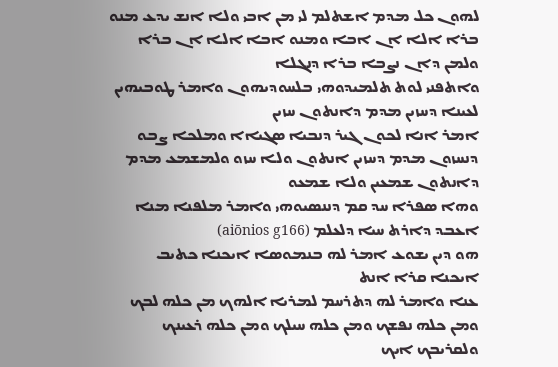ܠܗܘܢ ܟܠ ܡܕܡ ܐܫܬܠܡ ܠܝ ܡܢ ܐܒܝ ܘܠܐ ܐܢܫ ܝܕܥ ܡܢܘ ܒܪܐ ܐܠܐ ܐܢ ܐܒܐ ܘܡܢܘ ܐܒܐ ܐܠܐ ܐܢ ܒܪܐ ܘܠܡܢ ܕܐܢ ܢܨܒܐ ܒܪܐ ܕܢܓܠܐ
ܘܐܬܦܢܝ ܠܘܬ ܬܠܡܝܕܘܗܝ ܒܠܚܘܕܝܗܘܢ ܘܐܡܪ ܛܘܒܝܗܝܢ ܠܥܝܢܐ ܕܚܙܝܢ ܡܕܡ ܕܐܢܬܘܢ ܚܙܝܢ
ܐܡܪ ܐܢܐ ܠܟܘܢ ܓܝܪ ܕܢܒܝܐ ܤܓܝܐܐ ܘܡܠܟܐ ܨܒܘ ܕܢܚܙܘܢ ܡܕܡ ܕܚܙܝܢ ܐܢܬܘܢ ܘܠܐ ܚܙܘ ܘܠܡܫܡܥ ܡܕܡ ܕܐܢܬܘܢ ܫܡܥܝܢ ܘܠܐ ܫܡܥܘ
ܘܗܐ ܤܦܪܐ ܚܕ ܩܡ ܕܢܢܤܝܘܗܝ ܘܐܡܪ ܡܠܦܢܐ ܡܢܐ ܐܥܒܕ ܕܐܪܬ ܚܝܐ ܕܠܥܠܡ (aiōnios g166)
ܗܘ ܕܝܢ ܝܫܘܥ ܐܡܪ ܠܗ ܒܢܡܘܤܐ ܐܝܟܢܐ ܟܬܝܒ ܐܝܟܢܐ ܩܪܐ ܐܢܬ
ܥܢܐ ܘܐܡܪ ܠܗ ܕܬܪܚܡ ܠܡܪܝܐ ܐܠܗܟ ܡܢ ܟܠܗ ܠܒܟ ܘܡܢ ܟܠܗ ܢܦܫܟ ܘܡܢ ܟܠܗ ܚܝܠܟ ܘܡܢ ܟܠܗ ܪܥܝܢܟ ܘܠܩܪܝܒܟ ܐܝܟ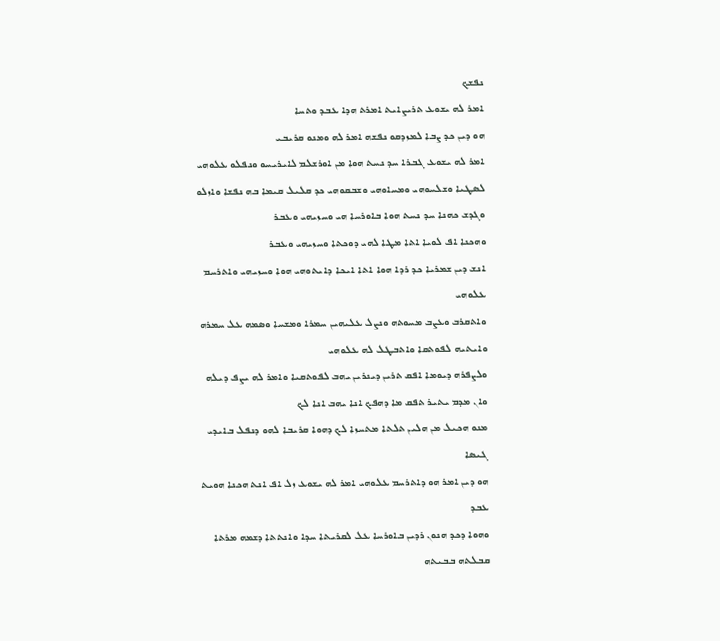ܢܦܫܟ
ܐܡܪ ܠܗ ܝܫܘܥ ܬܪܝܨܐܝܬ ܐܡܪܬ ܗܕܐ ܥܒܕ ܘܬܚܐ
ܗܘ ܕܝܢ ܟܕ ܨܒܐ ܠܡܙܕܩܘ ܢܦܫܗ ܐܡܪ ܠܗ ܘܡܢܘ ܩܪܝܒܝ
ܐܡܪ ܠܗ ܝܫܘܥ ܓܒܪܐ ܚܕ ܢܚܬ ܗܘܐ ܡܢ ܐܘܪܫܠܡ ܠܐܝܪܝܚܘ ܘܢܦܠܘ ܥܠܘܗܝ ܠܤܛܝܐ ܘܫܠܚܘܗܝ ܘܡܚܐܘܗܝ ܘܫܒܩܘܗܝ ܟܕ ܩܠܝܠ ܩܝܡܐ ܒܗ ܢܦܫܐ ܘܐܙܠܘ
ܘܓܕܫ ܟܗܢܐ ܚܕ ܢܚܬ ܗܘܐ ܒܐܘܪܚܐ ܗܝ ܘܚܙܝܗܝ ܘܥܒܪ
ܘܗܟܢܐ ܐܦ ܠܘܝܐ ܐܬܐ ܡܛܐ ܠܗܝ ܕܘܟܬܐ ܘܚܙܝܗܝ ܘܥܒܪ
ܐܢܫ ܕܝܢ ܫܡܪܝܐ ܟܕ ܪܕܐ ܗܘܐ ܐܬܐ ܐܝܟܐ ܕܐܝܬܘܗܝ ܗܘܐ ܘܚܙܝܗܝ ܘܐܬܪܚܡ ܥܠܘܗܝ
ܘܐܬܩܪܒ ܘܥܨܒ ܡܚܘܬܗ ܘܢܨܠ ܥܠܝܗܝܢ ܚܡܪܐ ܘܡܫܚܐ ܘܤܡܗ ܥܠ ܚܡܪܗ ܘܐܝܬܝܗ ܠܦܘܬܩܐ ܘܐܬܒܛܠ ܠܗ ܥܠܘܗܝ
ܘܠܨܦܪܗ ܕܝܘܡܐ ܐܦܩ ܬܪܝܢ ܕܝܢܪܝܢ ܝܗܒ ܠܦܘܬܩܝܐ ܘܐܡܪ ܠܗ ܝܨܦ ܕܝܠܗ ܘܐܢ ܡܕܡ ܝܬܝܪ ܬܦܩ ܡܐ ܕܗܦܟ ܐܢܐ ܝܗܒ ܐܢܐ ܠܟ
ܡܢܘ ܗܟܝܠ ܡܢ ܗܠܝܢ ܬܠܬܐ ܡܬܚܙܐ ܠܟ ܕܗܘܐ ܩܪܝܒܐ ܠܗܘ ܕܢܦܠ ܒܐܝܕܝ ܓܝܤܐ
ܗܘ ܕܝܢ ܐܡܪ ܗܘ ܕܐܬܪܚܡ ܥܠܘܗܝ ܐܡܪ ܠܗ ܝܫܘܥ ܙܠ ܐܦ ܐܢܬ ܗܟܢܐ ܗܘܝܬ ܥܒܕ
ܘܗܘܐ ܕܟܕ ܗܢܘܢ ܪܕܝܢ ܒܐܘܪܚܐ ܥܠ ܠܩܪܝܬܐ ܚܕܐ ܘܐܢܬܬܐ ܕܫܡܗ ܡܪܬܐ ܩܒܠܬܗ ܒܒܝܬܗ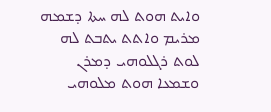ܘܐܝܬ ܗܘܬ ܠܗ ܚܬܐ ܕܫܡܗ ܡܪܝܡ ܘܐܬܬ ܝܬܒܬ ܠܗ ܠܘܬ ܪܓܠܘܗܝ ܕܡܪܢ ܘܫܡܥܐ ܗܘܬ ܡܠܘܗܝ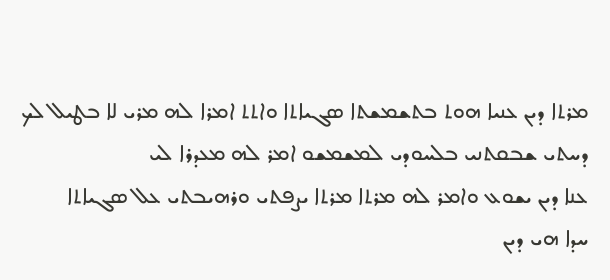ܡܪܬܐ ܕܝܢ ܥܢܝܐ ܗܘܬ ܒܬܫܡܫܬܐ ܤܓܝܐܬܐ ܘܐܬܬ ܐܡܪܐ ܠܗ ܡܪܝ ܠܐ ܒܛܝܠ ܠܟ ܕܚܬܝ ܫܒܩܬܢܝ ܒܠܚܘܕܝ ܠܡܫܡܫܘ ܐܡܪ ܠܗ ܡܥܕܪܐ ܠܝ
ܥܢܐ ܕܝܢ ܝܫܘܥ ܘܐܡܪ ܠܗ ܡܪܬܐ ܡܪܬܐ ܝܨܦܬܝ ܘܪܗܝܒܬܝ ܥܠ ܤܓܝܐܬܐ
ܚܕܐ ܗܝ ܕܝܢ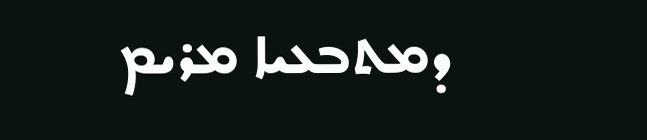ܕܡܬܒܥܝܐ ܡܪܝܡ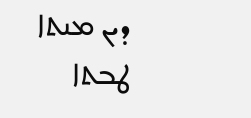ܕܝܢ ܡܢܬܐ ܛܒܬܐ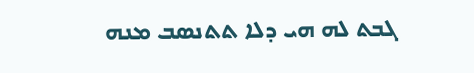ܓܒܬ ܠܗ ܗܝ ܕܠܐ ܬܬܢܤܒ ܡܢܗ